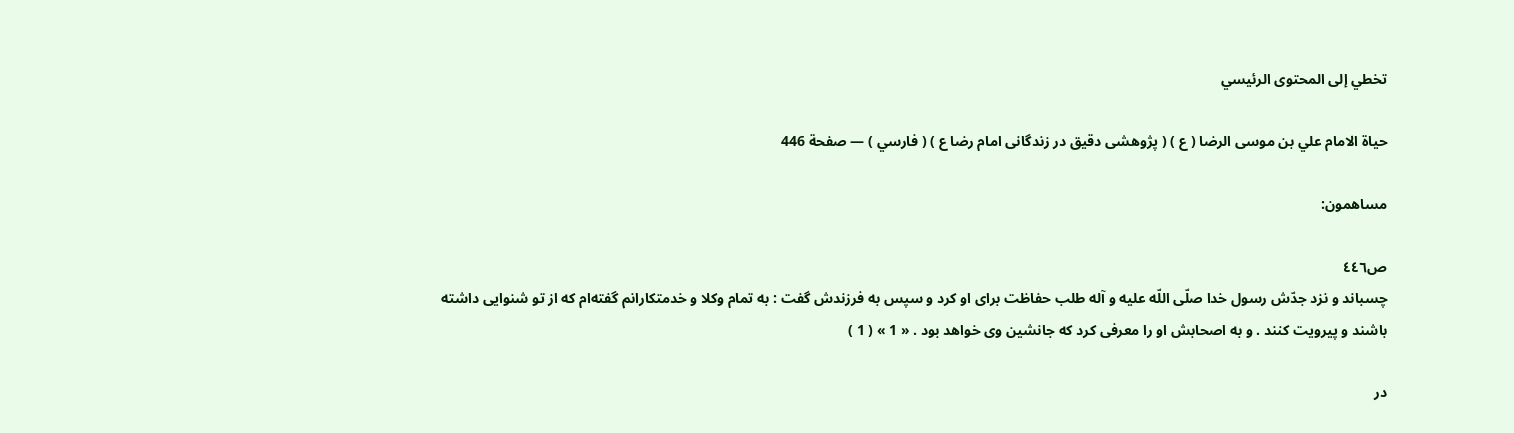تخطي إلى المحتوى الرئيسي

حياة الامام علي بن موسى الرضا ( ع ) ( پژوهشى دقيق در زندگانى امام رضا ع ) ( فارسي ) — صفحة 446

مساهمون:

ص٤٤٦
چسباند و نزد جدّش رسول خدا صلّى اللّه عليه و آله طلب حفاظت براى او كرد و سپس به فرزندش گفت : به تمام وكلا و خدمتكارانم گفته‌ام كه از تو شنوايى داشته باشند و پيرويت كنند . و به اصحابش او را معرفى كرد كه جانشين وى خواهد بود . « 1 » ( 1 )

در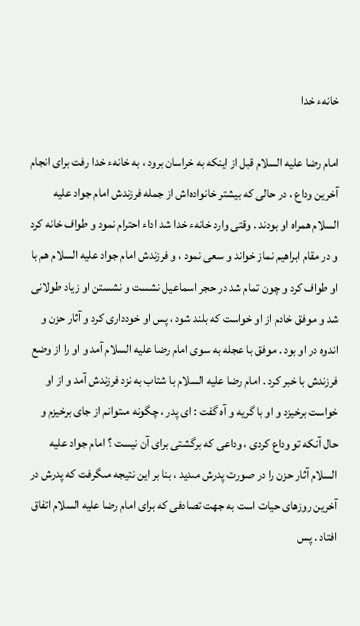خانهء خدا

امام رضا عليه السلام قبل از اينكه به خراسان برود ، به خانهء خدا رفت براى انجام آخرين وداع ، در حالى كه بيشتر خانواده‌اش از جمله فرزندش امام جواد عليه السلام همراه او بودند . وقتى وارد خانهء خدا شد اداء احترام نمود و طواف خانه كرد و در مقام ابراهيم نماز خواند و سعى نمود ، و فرزندش امام جواد عليه السلام هم با او طواف كرد و چون تمام شد در حجر اسماعيل نشست و نشستن او زياد طولانى شد و موفق خادم از او خواست كه بلند شود ، پس او خوددارى كرد و آثار حزن و اندوه در او بود . موفق با عجله به سوى امام رضا عليه السلام آمد و او را از وضع فرزندش با خبر كرد . امام رضا عليه السلام با شتاب به نزد فرزندش آمد و از او خواست برخيزد و او با گريه و آه گفت : اى پدر ، چگونه مىتوانم از جاى برخيزم و حال آنكه تو وداع كردى ، وداعى كه برگشتى براى آن نيست ؟ امام جواد عليه السلام آثار حزن را در صورت پدرش مىديد ، بنا بر اين نتيجه مىگرفت كه پدرش در آخرين روزهاى حيات است به جهت تصادفى كه براى امام رضا عليه السلام اتفاق افتاد . پس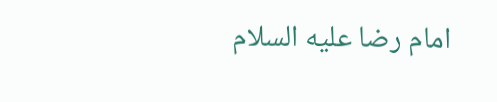امام رضا عليه السلام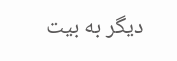ديگر به بيت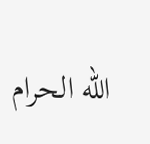اللّه الحرام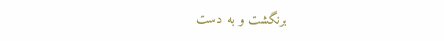برنگشت و به دست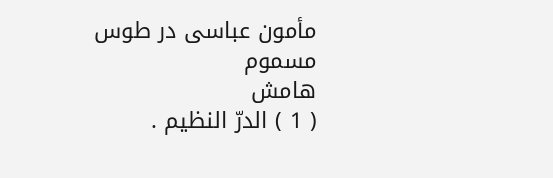مأمون عباسى در طوس مسموم
هامش
( 1 ) الدرّ النظيم .